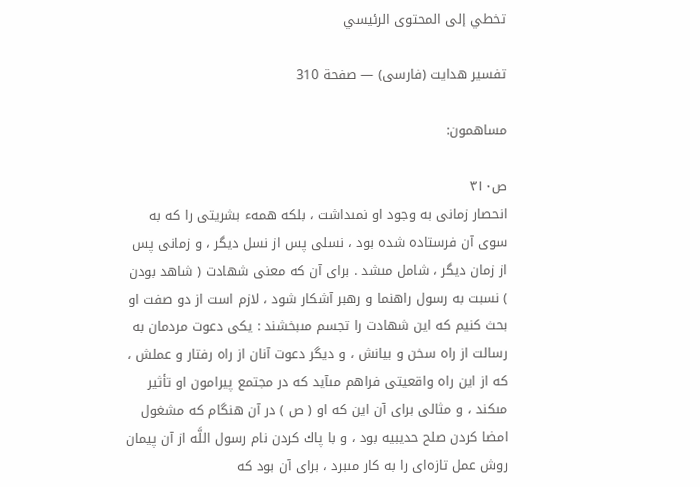تخطي إلى المحتوى الرئيسي

تفسير هدايت (فارسى) — صفحة 310

مساهمون:

ص٣١٠
انحصار زمانى به وجود او نمىداشت ، بلكه همهء بشريتى را كه به سوى آن فرستاده شده بود ، نسلى پس از نسل ديگر ، و زمانى پس از زمان ديگر ، شامل مىشد . براى آن كه معنى شهادت ( شاهد بودن ) نسبت به رسول راهنما و رهبر آشكار شود ، لازم است از دو صفت او بحث كنيم كه اين شهادت را تجسم مىبخشند : يكى دعوت مردمان به رسالت از راه سخن و بيانش ، و ديگر دعوت آنان از راه رفتار و عملش ، كه از اين راه واقعيتى فراهم مىآيد كه در مجتمع پيرامون او تأثير مىكند ، و مثالى براى آن اين كه او ( ص ) در آن هنگام كه مشغول امضا كردن صلح حديبيه بود ، و با پاك كردن نام رسول اللَّه از آن پيمان روش عمل تازه‌اى را به كار مىبرد ، براى آن بود كه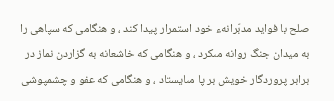صلح با فوايد مدبّرانهء خود استمرار پيدا كند ، و هنگامى كه سپاهى را به ميدان جنگ روانه مىكرد ، و هنگامى كه خاشعانه به گزاردن نماز در برابر پروردگار خويش بر پا مىايستاد ، و هنگامى كه عفو و چشمپوشى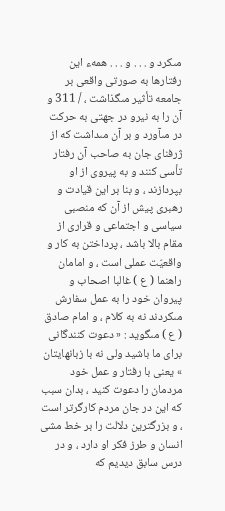مىكرد و . . . و . . . همهء اين رفتارها به صورتى واقعى بر جامعه تأثير مىگذاشت ، / 311 و آن را به نيرو در جهتى به حركت در مىآورد و بر آن مىداشت كه از ژرفناى جان به صاحب آن رفتار تأسى كنند و به پيروى از او بپردازند ، و بنا بر اين قيادت و رهبرى پيش از آن كه منصبى سياسى و اجتماعى و قرارى از مقام بالا باشد ، پرداختن به كار و واقعيّت عملى است ، و امامان راهنما ( ع ) غالبا اصحاب و پيروان خود را به عمل سفارش مىكردند نه به كلام ، و امام صادق ( ع ) مىگويد : « دعوت كنندگانى براى ما باشيد ولى نه با زبانهايتان » يعنى با رفتار و عمل خود مردمان را دعوت كنيد ، بدان سبب كه اين در جان مردم كارگرتر است ، و بزرگترين دلالت را بر خط مشى انسان و طرز فكر او دارد ، و در درس سابق ديديم كه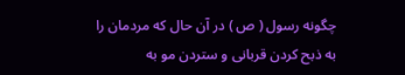چگونه رسول ( ص ) در آن حال كه مردمان را به ذبح كردن قربانى و ستردن مو به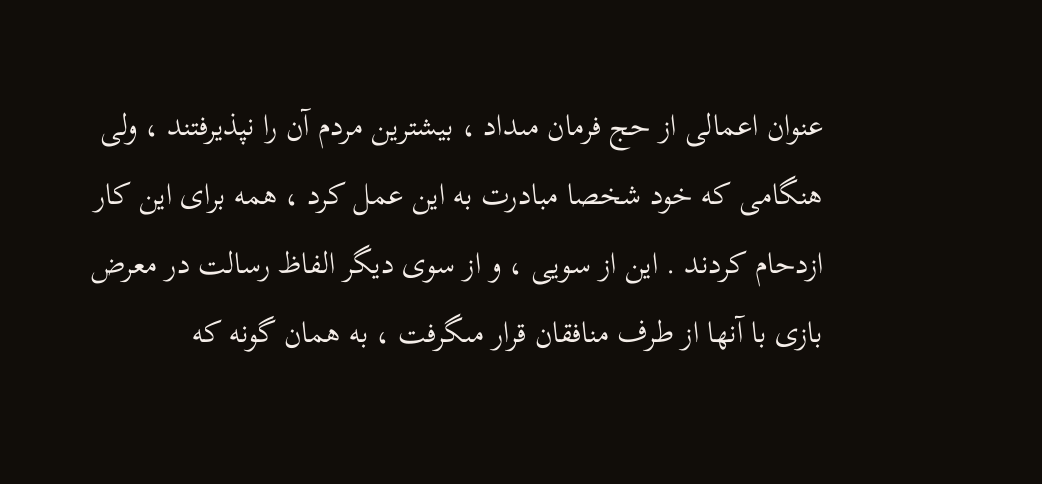عنوان اعمالى از حج فرمان مىداد ، بيشترين مردم آن را نپذيرفتند ، ولى هنگامى كه خود شخصا مبادرت به اين عمل كرد ، همه براى اين كار ازدحام كردند . اين از سويى ، و از سوى ديگر الفاظ رسالت در معرض بازى با آنها از طرف منافقان قرار مىگرفت ، به همان گونه كه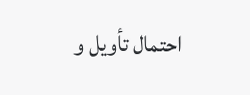احتمال تأويل و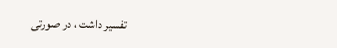تفسير داشت ، در صورتى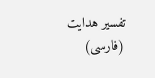تفسير هدايت (فارسى)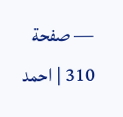— صفحة 310 | احمد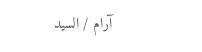آرام / السيد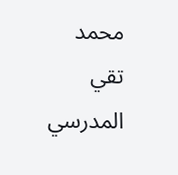محمد تقي المدرسي